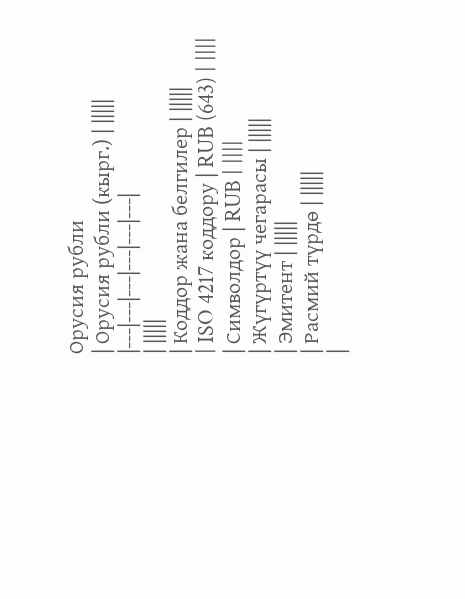Орусия рубли
| Орусия рубли (кырг.) | |||||
|---|---|---|---|---|---|
| |||||
| Коддор жана белгилер | |||||
| ISO 4217 коддору | RUB (643) | ||||
| Символдор | RUB | ||||
| Жүгүртүү чегарасы | |||||
| Эмитент | |||||
| Расмий түрдө | |||||
|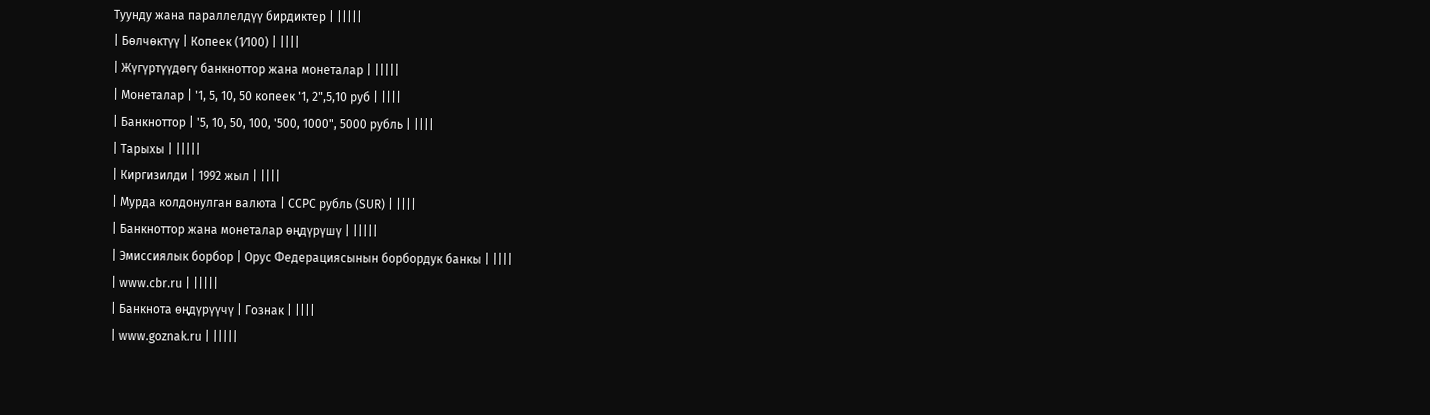Туунду жана параллелдүү бирдиктер | |||||
| Бөлчөктүү | Копеек (1⁄100) | ||||
| Жүгүртүүдөгү банкноттор жана монеталар | |||||
| Монеталар | '1, 5, 10, 50 копеек '1, 2",5,10 руб | ||||
| Банкноттор | '5, 10, 50, 100, '500, 1000", 5000 рубль | ||||
| Тарыхы | |||||
| Киргизилди | 1992 жыл | ||||
| Мурда колдонулган валюта | ССРС рубль (SUR) | ||||
| Банкноттор жана монеталар өңдүрүшү | |||||
| Эмиссиялык борбор | Орус Федерациясынын борбордук банкы | ||||
| www.cbr.ru | |||||
| Банкнота өңдүрүүчү | Гознак | ||||
| www.goznak.ru | |||||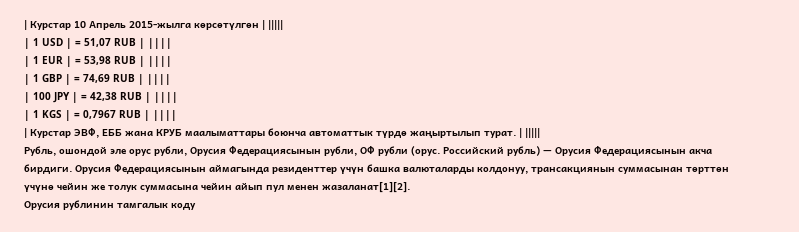| Курстар 10 Апрель 2015-жылга көрсөтүлгөн | |||||
| 1 USD | = 51,07 RUB | ||||
| 1 EUR | = 53,98 RUB | ||||
| 1 GBP | = 74,69 RUB | ||||
| 100 JPY | = 42,38 RUB | ||||
| 1 KGS | = 0,7967 RUB | ||||
| Курстар ЭВФ, ЕББ жана КРУБ маалыматтары боюнча автоматтык түрдө жаңыртылып турат. | |||||
Рубль, ошондой эле орус рубли, Орусия Федерациясынын рубли, ОФ рубли (орус. Российский рубль) — Орусия Федерациясынын акча бирдиги. Орусия Федерациясынын аймагында резиденттер үчүн башка валюталарды колдонуу, трансакциянын суммасынан төрттөн үчүнө чейин же толук суммасына чейин айып пул менен жазаланат[1][2].
Орусия рублинин тамгалык коду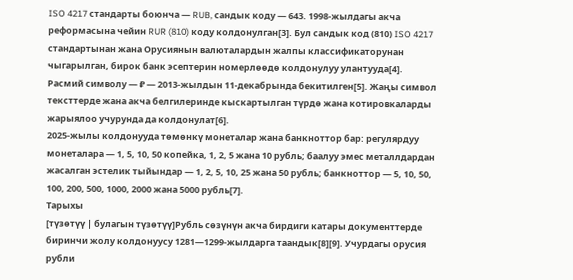ISO 4217 стандарты боюнча — RUB, сандык коду — 643. 1998-жылдагы акча реформасына чейин RUR (810) коду колдонулган[3]. Бул сандык код (810) ISO 4217 стандартынан жана Орусиянын валюталардын жалпы классификаторунан чыгарылган, бирок банк эсептерин номерлөөдө колдонулуу улантууда[4].
Расмий символу — ₽ — 2013-жылдын 11-декабрында бекитилген[5]. Жаңы символ тексттерде жана акча белгилеринде кыскартылган түрдө жана котировкаларды жарыялоо учурунда да колдонулат[6].
2025-жылы колдонууда төмөнкү монеталар жана банкноттор бар: регулярдуу монеталара — 1, 5, 10, 50 копейка, 1, 2, 5 жана 10 рубль; баалуу эмес металлдардан жасалган эстелик тыйындар — 1, 2, 5, 10, 25 жана 50 рубль; банкноттор — 5, 10, 50, 100, 200, 500, 1000, 2000 жана 5000 рубль[7].
Тарыхы
[түзөтүү | булагын түзөтүү]Рубль сөзүнүн акча бирдиги катары документтерде биринчи жолу колдонуусу 1281—1299-жылдарга таандык[8][9]. Учурдагы орусия рубли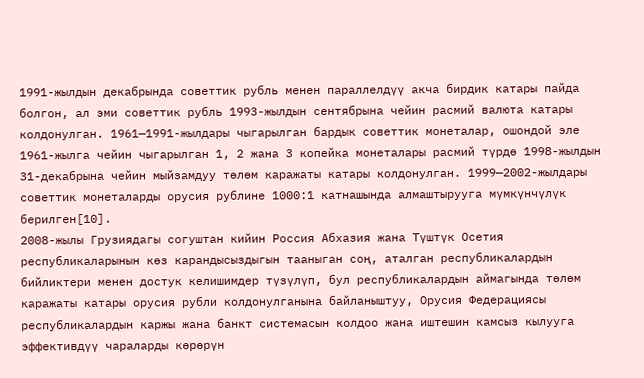1991-жылдын декабрында советтик рубль менен параллелдүү акча бирдик катары пайда болгон, ал эми советтик рубль 1993-жылдын сентябрына чейин расмий валюта катары колдонулган. 1961—1991-жылдары чыгарылган бардык советтик монеталар, ошондой эле 1961-жылга чейин чыгарылган 1, 2 жана 3 копейка монеталары расмий түрдө 1998-жылдын 31-декабрына чейин мыйзамдуу төлөм каражаты катары колдонулган. 1999—2002-жылдары советтик монеталарды орусия рублине 1000:1 катнашында алмаштырууга мүмкүнчүлүк берилген[10].
2008-жылы Грузиядагы согуштан кийин Россия Абхазия жана Түштүк Осетия республикаларынын көз карандысыздыгын тааныган соң, аталган республикалардын бийликтери менен достук келишимдер түзүлүп, бул республикалардын аймагында төлөм каражаты катары орусия рубли колдонулганына байланыштуу, Орусия Федерациясы республикалардын каржы жана банкт системасын колдоо жана иштешин камсыз кылууга эффективдүү чараларды көрөрүн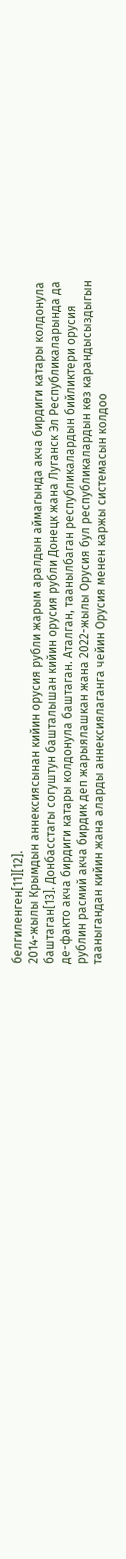белгиленген[11][12].
2014-жылы Крымдын аннексиясынан кийин орусия рубли жарым аралдын аймагында акча бирдиги катары колдонула баштаган[13]. Донбасстагы согуштун башталышан кийин орусия рубли Донецк жана Луганск Эл Республикаларында да де-факто акча бирдиги катары колдонула баштаган. Аталган, таанылбаган республикалардын бийликтери орусия рублин расмий акча бирдик деп жарыялашкан жана 2022-жылы Орусия бул республикалардын көз карандысыздыгын тааныгандан кийин жана аларды аннексиялаганга чейин Орусия менен каржы системасын колдоо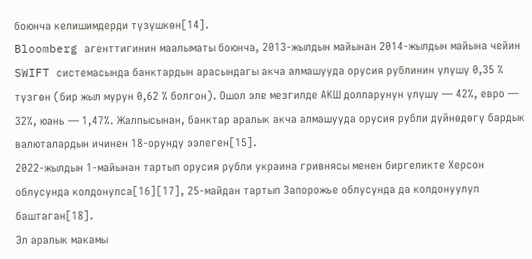боюнча келишимдерди түзүшкөн[14].
Bloomberg агенттигинин маалыматы боюнча, 2013-жылдын майынан 2014-жылдын майына чейин SWIFT системасында банктардын арасындагы акча алмашууда орусия рублинин үлүшү 0,35 % түзгөн (бир жыл мурун 0,62 % болгон). Ошол эле мезгилде АКШ долларунун үлүшү — 42%, евро — 32%, юань — 1,47%. Жалпысынан, банктар аралык акча алмашууда орусия рубли дүйнөдөгү бардык валюталардын ичинен 18-орунду ээлеген[15].
2022-жылдын 1-майынан тартып орусия рубли украина гривнясы менен биргеликте Херсон облусунда колдонулса[16][17], 25-майдан тартып Запорожье облусунда да колдонуулуп баштаган[18].
Эл аралык макамы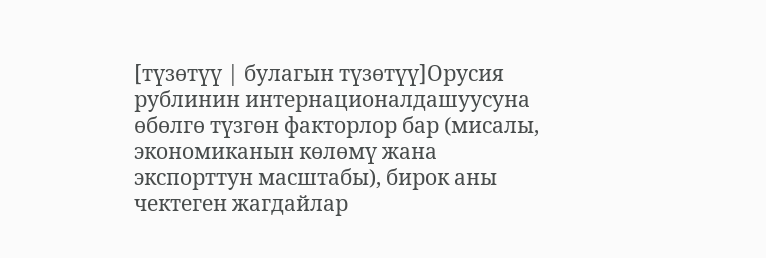[түзөтүү | булагын түзөтүү]Орусия рублинин интернационалдашуусуна өбөлгө түзгөн факторлор бар (мисалы, экономиканын көлөмү жана экспорттун масштабы), бирок аны чектеген жагдайлар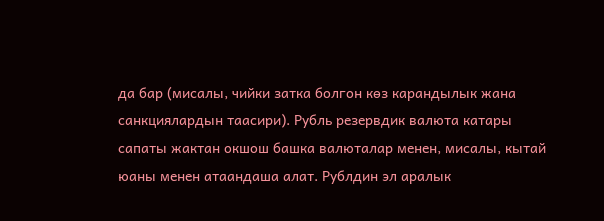да бар (мисалы, чийки затка болгон көз карандылык жана санкциялардын таасири). Рубль резервдик валюта катары сапаты жактан окшош башка валюталар менен, мисалы, кытай юаны менен атаандаша алат. Рублдин эл аралык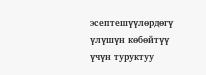эсептешүүлөрдөгү үлүшүн көбөйтүү үчүн туруктуу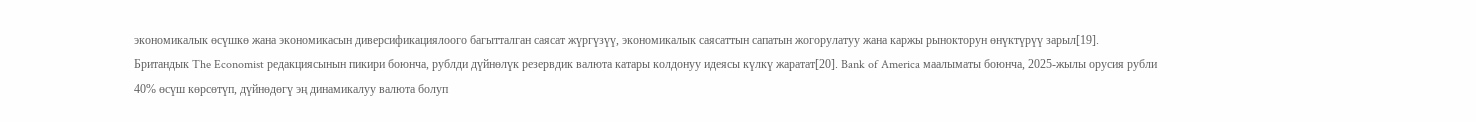экономикалык өсүшкө жана экономикасын диверсификациялоого багытталган саясат жүргүзүү, экономикалык саясаттын сапатын жогорулатуу жана каржы рынокторун өнүктүрүү зарыл[19].
Британдык The Economist редакциясынын пикири боюнча, рублди дүйнөлүк резервдик валюта катары колдонуу идеясы күлкү жаратат[20]. Bank of America маалыматы боюнча, 2025-жылы орусия рубли 40% өсүш көрсөтүп, дүйнөдөгү эң динамикалуу валюта болуп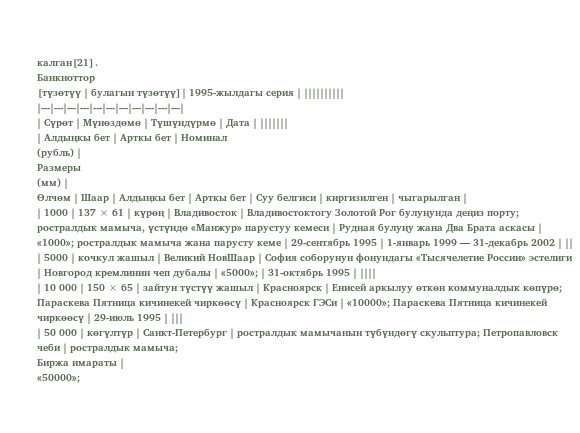калган[21].
Банкноттор
[түзөтүү | булагын түзөтүү]| 1995-жылдагы серия | ||||||||||
|---|---|---|---|---|---|---|---|---|---|---|
| Сүрөт | Мүнөздөмө | Түшүндүрмө | Дата | |||||||
| Алдыңкы бет | Арткы бет | Номинал
(рубль) |
Размеры
(мм) |
Өлчөм | Шаар | Алдыңкы бет | Арткы бет | Суу белгиси | киргизилген | чыгарылган |
| 1000 | 137 × 61 | күрөң | Владивосток | Владивостоктогу Золотой Рог булуңунда деңиз порту; ростралдык мамыча, үстүндө «Манжур» парустуу кемеси | Рудная булуңу жана Два Брата аскасы | «1000»; ростралдык мамыча жана парусту кеме | 29-сентябрь 1995 | 1-январь 1999 — 31-декабрь 2002 | ||
| 5000 | кочкул жашыл | Великий НовШаар | София соборунун фонундагы «Тысячелетие России» эстелиги | Новгород кремлинин чеп дубалы | «5000»; | 31-октябрь 1995 | ||||
| 10 000 | 150 × 65 | зайтун түстүү жашыл | Красноярск | Енисей аркылуу өткөн коммуналдык көпүрө; Параскева Пятница кичинекей чиркөөсү | Красноярск ГЭСи | «10000»; Параскева Пятница кичинекей чиркөөсү | 29-июль 1995 | |||
| 50 000 | көгүлтүр | Санкт-Петербург | ростралдык мамычанын түбүндөгү скульптура; Петропавловск чеби | ростралдык мамыча;
Биржа имараты |
«50000»;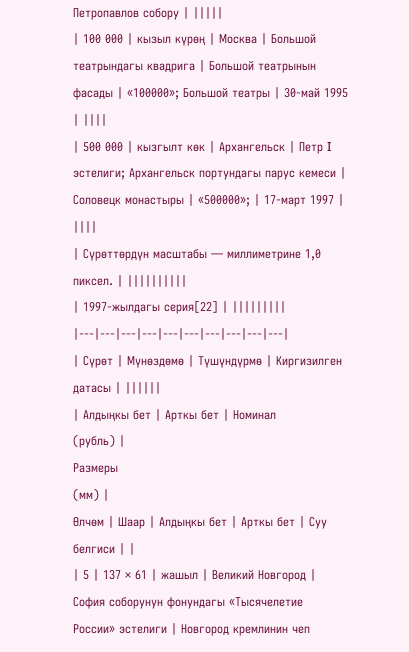Петропавлов собору | |||||
| 100 000 | кызыл күрөң | Москва | Большой театрындагы квадрига | Большой театрынын фасады | «100000»; Большой театры | 30-май 1995 | ||||
| 500 000 | кызгылт көк | Архангельск | Петр I эстелиги; Архангельск портундагы парус кемеси | Соловецк монастыры | «500000»; | 17-март 1997 | ||||
| Сүрөттөрдүн масштабы — миллиметрине 1,0 пиксел. | ||||||||||
| 1997-жылдагы серия[22] | |||||||||
|---|---|---|---|---|---|---|---|---|---|
| Сүрөт | Мүнөздөмө | Түшүндүрмө | Киргизилген датасы | ||||||
| Алдыңкы бет | Арткы бет | Номинал
(рубль) |
Размеры
(мм) |
Өлчөм | Шаар | Алдыңкы бет | Арткы бет | Суу белгиси | |
| 5 | 137 × 61 | жашыл | Великий Новгород | София соборунун фонундагы «Тысячелетие России» эстелиги | Новгород кремлинин чеп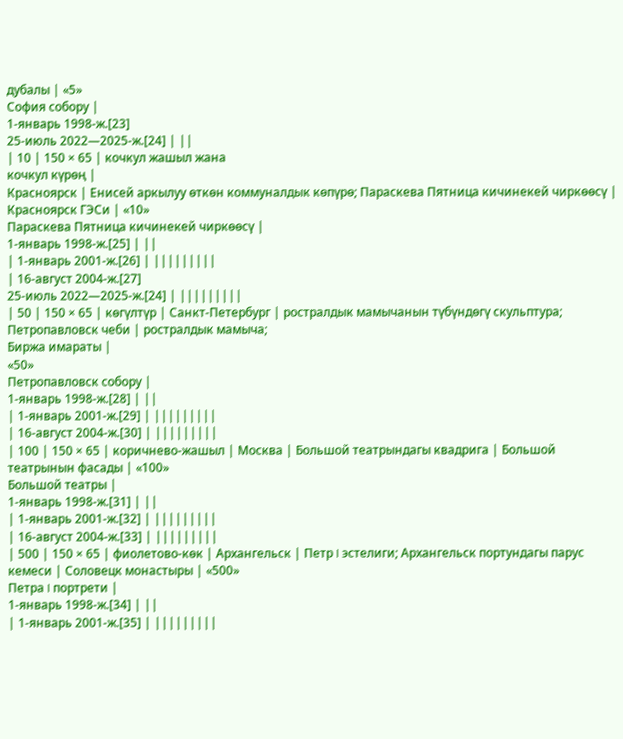дубалы | «5»
София собору |
1-январь 1998-ж.[23]
25-июль 2022—2025-ж.[24] | ||
| 10 | 150 × 65 | кочкул жашыл жана
кочкул күрөң |
Красноярск | Енисей аркылуу өткөн коммуналдык көпүрө; Параскева Пятница кичинекей чиркөөсү | Красноярск ГЭСи | «10»
Параскева Пятница кичинекей чиркөөсү |
1-январь 1998-ж.[25] | ||
| 1-январь 2001-ж.[26] | |||||||||
| 16-август 2004-ж.[27]
25-июль 2022—2025-ж.[24] | |||||||||
| 50 | 150 × 65 | көгүлтүр | Санкт-Петербург | ростралдык мамычанын түбүндөгү скульптура; Петропавловск чеби | ростралдык мамыча;
Биржа имараты |
«50»
Петропавловск собору |
1-январь 1998-ж.[28] | ||
| 1-январь 2001-ж.[29] | |||||||||
| 16-август 2004-ж.[30] | |||||||||
| 100 | 150 × 65 | коричнево-жашыл | Москва | Большой театрындагы квадрига | Большой театрынын фасады | «100»
Большой театры |
1-январь 1998-ж.[31] | ||
| 1-январь 2001-ж.[32] | |||||||||
| 16-август 2004-ж.[33] | |||||||||
| 500 | 150 × 65 | фиолетово-көк | Архангельск | Петр I эстелиги; Архангельск портундагы парус кемеси | Соловецк монастыры | «500»
Петра I портрети |
1-январь 1998-ж.[34] | ||
| 1-январь 2001-ж.[35] | |||||||||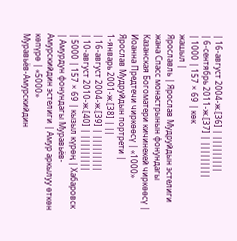| 16-август 2004-ж.[36] | |||||||||
| 6-сентябрь 2011-ж.[37] | |||||||||
| 1000 | 157 × 69 | көк
жашыл |
Ярославль | Ярослав Мудруйдын эстелиги жана Спасс монастрынын фонундагы Казанская Богоматери кичинекей чиркөөсү | Иоанна Предтечи чиркөөсү | «1000»
Ярослав Мудруйдын портрети |
1-январь 2001-ж.[38] | ||
| 16-август 2004-ж.[39] | |||||||||
| 10-август 2010-ж.[40] | |||||||||
| 5000 | 157 × 69 | кызыл күрөң | Хабаровск | Амурдун фонундагы Муравьёв-Амурскийдин эстелиги | Амур аркылуу өткөн көпүрө | «5000»
Муравьёв-Амурскийдин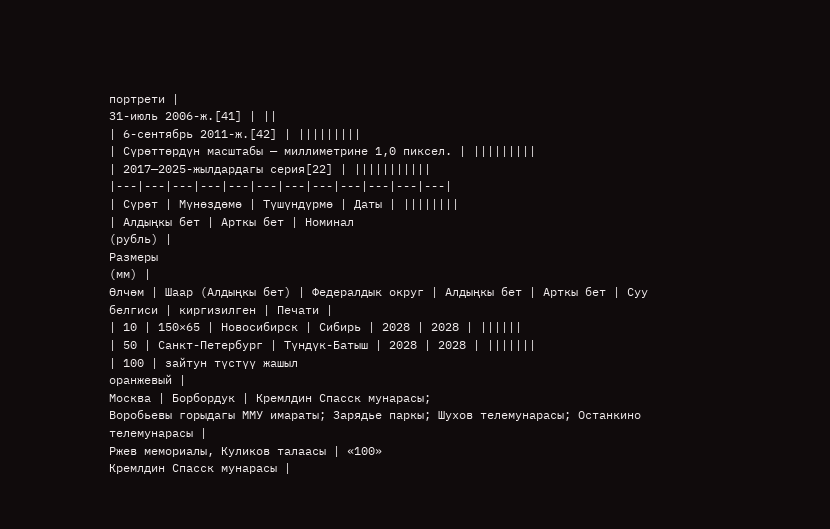портрети |
31-июль 2006-ж.[41] | ||
| 6-сентябрь 2011-ж.[42] | |||||||||
| Сүрөттөрдүн масштабы — миллиметрине 1,0 пиксел. | |||||||||
| 2017—2025-жылдардагы серия[22] | |||||||||||
|---|---|---|---|---|---|---|---|---|---|---|---|
| Сүрөт | Мүнөздөмө | Түшүндүрмө | Даты | ||||||||
| Алдыңкы бет | Арткы бет | Номинал
(рубль) |
Размеры
(мм) |
Өлчөм | Шаар (Алдыңкы бет) | Федералдык округ | Алдыңкы бет | Арткы бет | Суу белгиси | киргизилген | Печати |
| 10 | 150×65 | Новосибирск | Сибирь | 2028 | 2028 | ||||||
| 50 | Санкт-Петербург | Түндүк-Батыш | 2028 | 2028 | |||||||
| 100 | зайтун түстүү жашыл
оранжевый |
Москва | Борбордук | Кремлдин Спасск мунарасы;
Воробьевы горыдагы ММУ имараты; Зарядье паркы; Шухов телемунарасы; Останкино телемунарасы |
Ржев мемориалы, Куликов талаасы | «100»
Кремлдин Спасск мунарасы |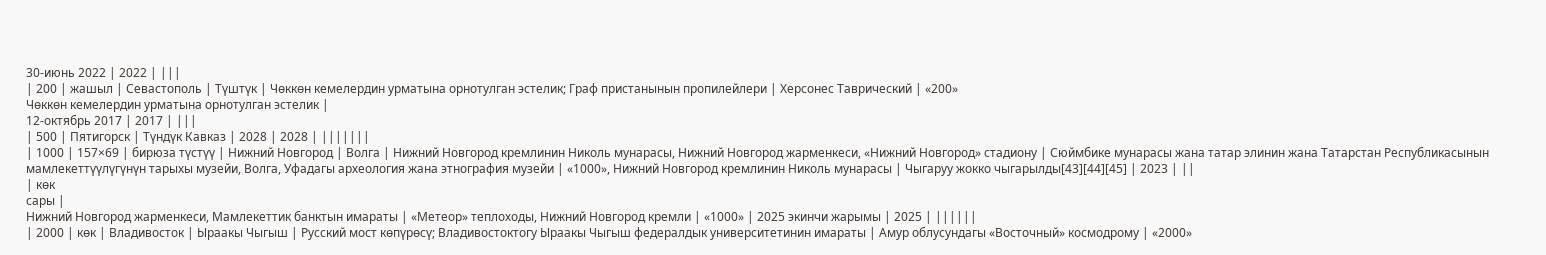30-июнь 2022 | 2022 | |||
| 200 | жашыл | Севастополь | Түштүк | Чөккөн кемелердин урматына орнотулган эстелик; Граф пристанынын пропилейлери | Херсонес Таврический | «200»
Чөккөн кемелердин урматына орнотулган эстелик |
12-октябрь 2017 | 2017 | |||
| 500 | Пятигорск | Түндүк Кавказ | 2028 | 2028 | |||||||
| 1000 | 157×69 | бирюза түстүү | Нижний Новгород | Волга | Нижний Новгород кремлинин Николь мунарасы, Нижний Новгород жарменкеси, «Нижний Новгород» стадиону | Сюймбике мунарасы жана татар элинин жана Татарстан Республикасынын мамлекеттүүлүгүнүн тарыхы музейи, Волга, Уфадагы археология жана этнография музейи | «1000», Нижний Новгород кремлинин Николь мунарасы | Чыгаруу жокко чыгарылды[43][44][45] | 2023 | ||
| көк
сары |
Нижний Новгород жарменкеси, Мамлекеттик банктын имараты | «Метеор» теплоходы, Нижний Новгород кремли | «1000» | 2025 экинчи жарымы | 2025 | ||||||
| 2000 | көк | Владивосток | Ыраакы Чыгыш | Русский мост көпүрөсү; Владивостоктогу Ыраакы Чыгыш федералдык университетинин имараты | Амур облусундагы «Восточный» космодрому | «2000»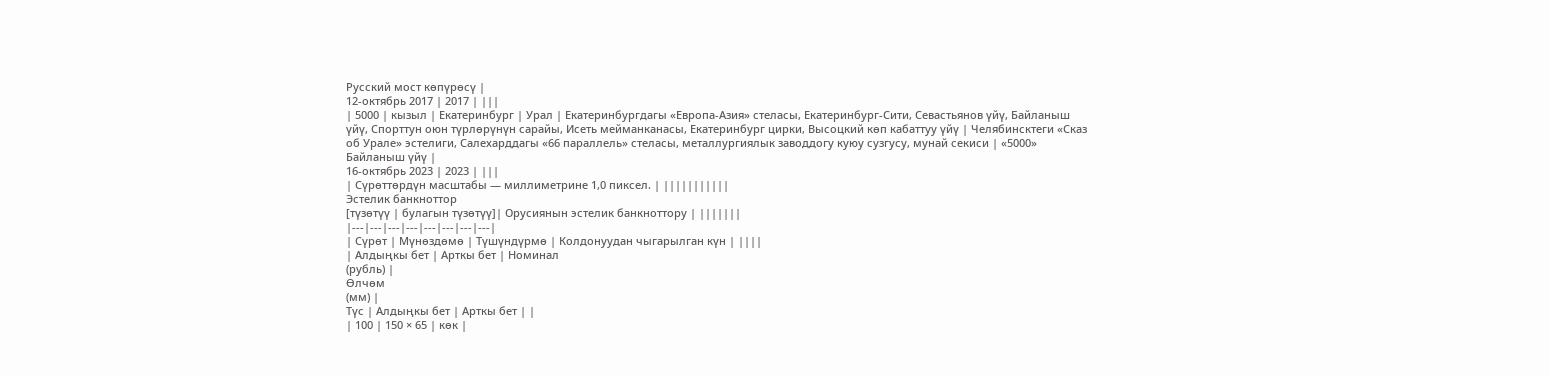Русский мост көпүрөсү |
12-октябрь 2017 | 2017 | |||
| 5000 | кызыл | Екатеринбург | Урал | Екатеринбургдагы «Европа-Азия» стеласы, Екатеринбург-Сити, Севастьянов үйү, Байланыш үйү, Спорттун оюн түрлөрүнүн сарайы, Исеть мейманканасы, Екатеринбург цирки, Высоцкий көп кабаттуу үйү | Челябинсктеги «Сказ об Урале» эстелиги, Салехарддагы «66 параллель» стеласы, металлургиялык заводдогу куюу сузгусу, мунай секиси | «5000»
Байланыш үйү |
16-октябрь 2023 | 2023 | |||
| Сүрөттөрдүн масштабы — миллиметрине 1,0 пиксел. | |||||||||||
Эстелик банкноттор
[түзөтүү | булагын түзөтүү]| Орусиянын эстелик банкноттору | |||||||
|---|---|---|---|---|---|---|---|
| Сүрөт | Мүнөздөмө | Түшүндүрмө | Колдонуудан чыгарылган күн | ||||
| Алдыңкы бет | Арткы бет | Номинал
(рубль) |
Өлчөм
(мм) |
Түс | Алдыңкы бет | Арткы бет | |
| 100 | 150 × 65 | көк |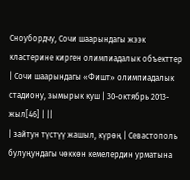Сноубордчу, Сочи шаарындагы жээк кластерине кирген олимпиадалык объекттер | Сочи шаарындагы «Фишт» олимпиадалык стадиону, зымырык куш | 30-октябрь 2013-жыл[46] | ||
| зайтун түстүү жашыл, күрөң | Севастополь булуңундагы чөккөн кемелердин урматына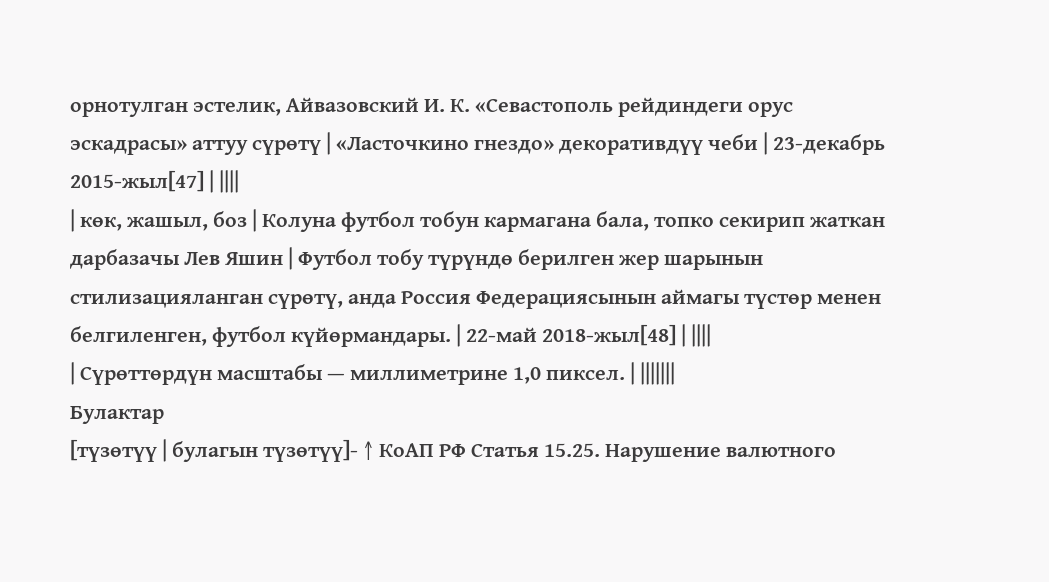орнотулган эстелик, Айвазовский И. К. «Севастополь рейдиндеги орус эскадрасы» аттуу сүрөтү | «Ласточкино гнездо» декоративдүү чеби | 23-декабрь 2015-жыл[47] | ||||
| көк, жашыл, боз | Колуна футбол тобун кармагана бала, топко секирип жаткан дарбазачы Лев Яшин | Футбол тобу түрүндө берилген жер шарынын стилизацияланган сүрөтү, анда Россия Федерациясынын аймагы түстөр менен белгиленген, футбол күйөрмандары. | 22-май 2018-жыл[48] | ||||
| Сүрөттөрдүн масштабы — миллиметрине 1,0 пиксел. | |||||||
Булактар
[түзөтүү | булагын түзөтүү]- ↑ КоАП РФ Статья 15.25. Нарушение валютного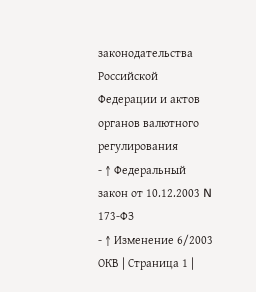законодательства Российской Федерации и актов органов валютного регулирования
- ↑ Федеральный закон от 10.12.2003 N 173-ФЗ
- ↑ Изменение 6/2003 ОКВ | Страница 1 |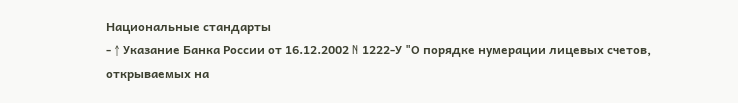Национальные стандарты
- ↑ Указание Банка России от 16.12.2002 N 1222-У "О порядке нумерации лицевых счетов, открываемых на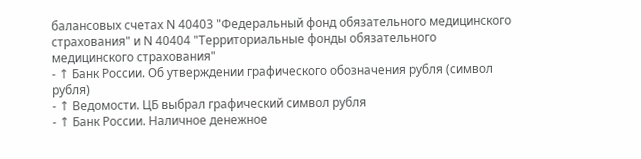балансовых счетах N 40403 "Федеральный фонд обязательного медицинского страхования" и N 40404 "Территориальные фонды обязательного медицинского страхования"
- ↑ Банк России. Об утверждении графического обозначения рубля (символ рубля)
- ↑ Ведомости. ЦБ выбрал графический символ рубля
- ↑ Банк России. Наличное денежное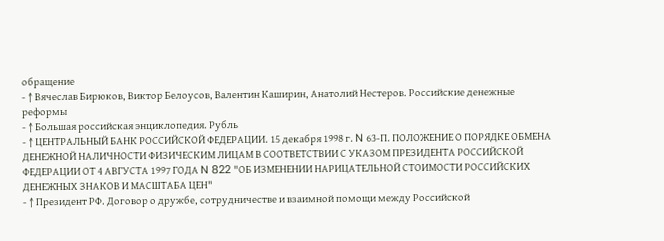обращение
- ↑ Вячеслав Бирюков, Виктор Белоусов, Валентин Каширин, Анатолий Нестеров. Российские денежные реформы
- ↑ Большая российская энциклопедия. Рубль
- ↑ ЦЕНТРАЛЬНЫЙ БАНК РОССИЙСКОЙ ФЕДЕРАЦИИ. 15 декабря 1998 г. N 63-П. ПОЛОЖЕНИЕ О ПОРЯДКЕ ОБМЕНА ДЕНЕЖНОЙ НАЛИЧНОСТИ ФИЗИЧЕСКИМ ЛИЦАМ В СООТВЕТСТВИИ С УКАЗОМ ПРЕЗИДЕНТА РОССИЙСКОЙ ФЕДЕРАЦИИ ОТ 4 АВГУСТА 1997 ГОДА N 822 "ОБ ИЗМЕНЕНИИ НАРИЦАТЕЛЬНОЙ СТОИМОСТИ РОССИЙСКИХ ДЕНЕЖНЫХ ЗНАКОВ И МАСШТАБА ЦЕН"
- ↑ Президент РФ. Договор о дружбе, сотрудничестве и взаимной помощи между Российской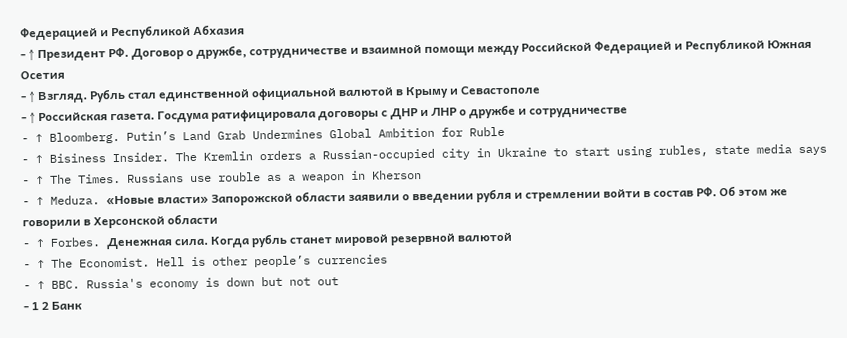Федерацией и Республикой Абхазия
- ↑ Президент РФ. Договор о дружбе, сотрудничестве и взаимной помощи между Российской Федерацией и Республикой Южная Осетия
- ↑ Взгляд. Рубль стал единственной официальной валютой в Крыму и Севастополе
- ↑ Российская газета. Госдума ратифицировала договоры с ДНР и ЛНР о дружбе и сотрудничестве
- ↑ Bloomberg. Putin’s Land Grab Undermines Global Ambition for Ruble
- ↑ Bisiness Insider. The Kremlin orders a Russian-occupied city in Ukraine to start using rubles, state media says
- ↑ The Times. Russians use rouble as a weapon in Kherson
- ↑ Meduza. «Новые власти» Запорожской области заявили о введении рубля и стремлении войти в состав РФ. Об этом же говорили в Херсонской области
- ↑ Forbes. Денежная сила. Когда рубль станет мировой резервной валютой
- ↑ The Economist. Hell is other people’s currencies
- ↑ BBC. Russia's economy is down but not out
- 1 2 Банк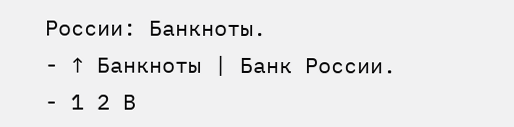России: Банкноты.
- ↑ Банкноты | Банк России.
- 1 2 В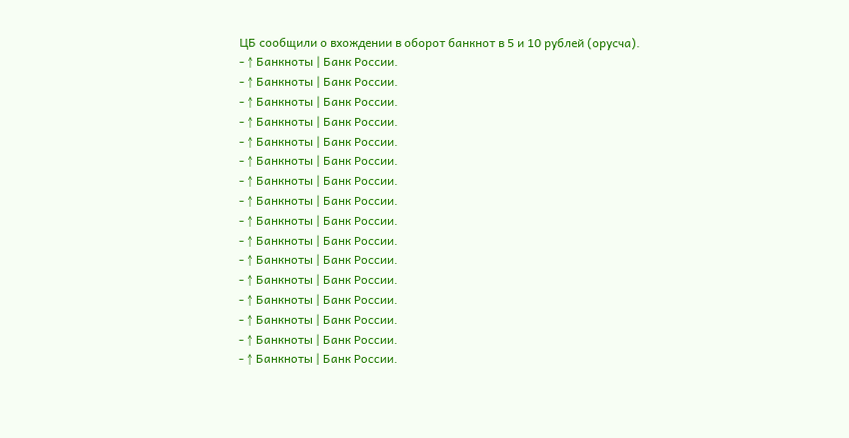ЦБ сообщили о вхождении в оборот банкнот в 5 и 10 рублей (орусча).
- ↑ Банкноты | Банк России.
- ↑ Банкноты | Банк России.
- ↑ Банкноты | Банк России.
- ↑ Банкноты | Банк России.
- ↑ Банкноты | Банк России.
- ↑ Банкноты | Банк России.
- ↑ Банкноты | Банк России.
- ↑ Банкноты | Банк России.
- ↑ Банкноты | Банк России.
- ↑ Банкноты | Банк России.
- ↑ Банкноты | Банк России.
- ↑ Банкноты | Банк России.
- ↑ Банкноты | Банк России.
- ↑ Банкноты | Банк России.
- ↑ Банкноты | Банк России.
- ↑ Банкноты | Банк России.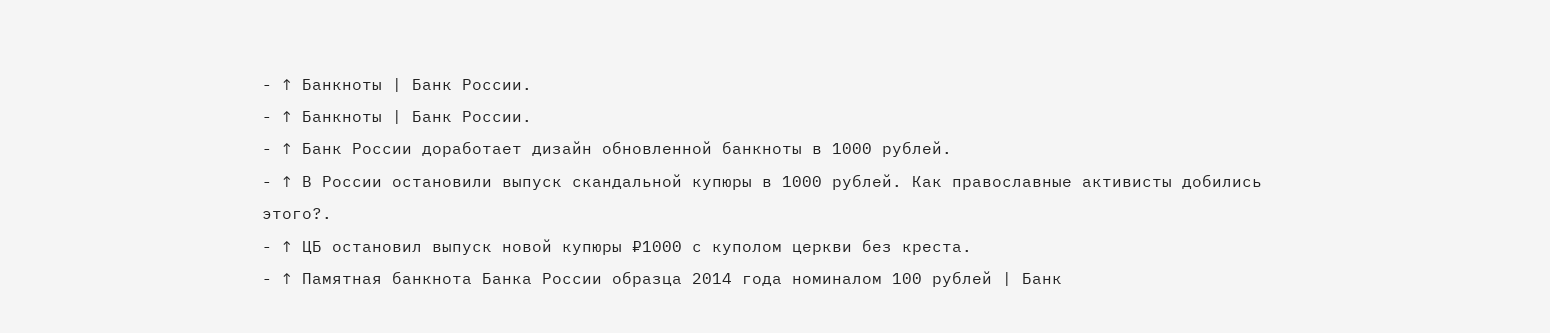- ↑ Банкноты | Банк России.
- ↑ Банкноты | Банк России.
- ↑ Банк России доработает дизайн обновленной банкноты в 1000 рублей.
- ↑ В России остановили выпуск скандальной купюры в 1000 рублей. Как православные активисты добились этого?.
- ↑ ЦБ остановил выпуск новой купюры ₽1000 с куполом церкви без креста.
- ↑ Памятная банкнота Банка России образца 2014 года номиналом 100 рублей | Банк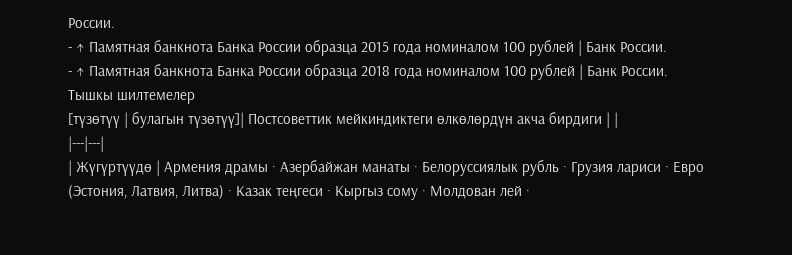России.
- ↑ Памятная банкнота Банка России образца 2015 года номиналом 100 рублей | Банк России.
- ↑ Памятная банкнота Банка России образца 2018 года номиналом 100 рублей | Банк России.
Тышкы шилтемелер
[түзөтүү | булагын түзөтүү]| Постсоветтик мейкиндиктеги өлкөлөрдүн акча бирдиги | |
|---|---|
| Жүгүртүүдө | Армения драмы · Азербайжан манаты · Белоруссиялык рубль · Грузия лариси · Евро (Эстония, Латвия, Литва) · Казак теңгеси · Кыргыз сому · Молдован лей ·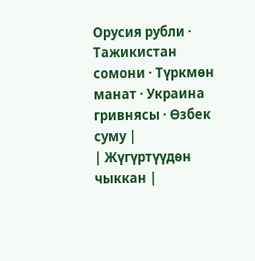Орусия рубли · Тажикистан сомони · Түркмөн манат · Украина гривнясы · Өзбек суму |
| Жүгүртүүдөн чыккан |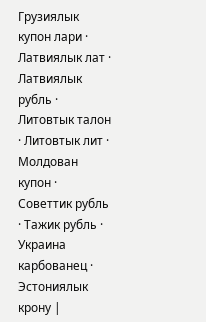Грузиялык купон лари · Латвиялык лат · Латвиялык рубль · Литовтык талон · Литовтык лит · Молдован купон · Советтик рубль · Тажик рубль · Украина карбованец · Эстониялык крону |